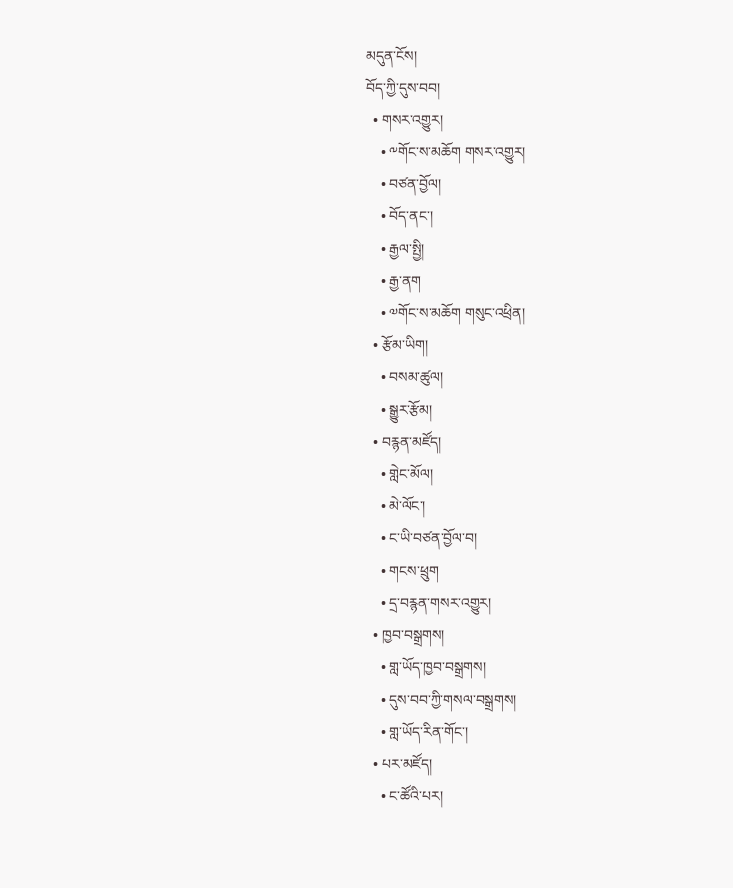མདུན་ངོས།
བོད་ཀྱི་དུས་བབ།
  • གསར་འགྱུར།
    • ༸གོང་ས་མཆོག གསར་འགྱུར།
    • བཙན་བྱོལ།
    • བོད་ནང་།
    • རྒྱལ་སྤྱི།
    • རྒྱ་ནག
    • ༧གོང་ས་མཆོག གསུང་འཕྲིན།
  • རྩོམ་ཡིག།
    • བསམ་ཚུལ།
    • སྒྱུར་རྩོམ།
  • བརྙན་མཛོད།
    • གླེང་མོལ།
    • མེ་ལོང་།
    • ང་ཡི་བཙན་བྱོལ་བ།
    • གངས་ཕྲུག
    • དྲ་བརྙན་གསར་འགྱུར།
  • ཁྱབ་བསྒྲགས།
    • གླ་ཡོད་ཁྱབ་བསྒྲགས།
    • དུས་བབ་ཀྱི་གསལ་བསྒྲགས།
    • གླ་ཡོད་རིན་གོང་།
  • པར་མཛོད།
    • ང་ཚོའི་པར།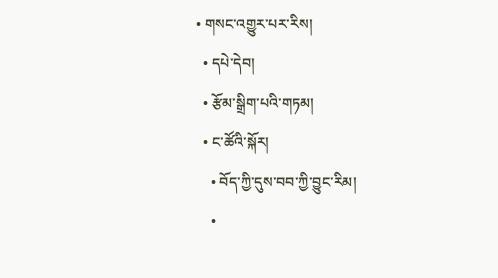• གསང་འགྱུར་པར་རིས།
  • དཔེ་དེབ།
  • རྩོམ་སྒྲིག་པའི་གཏམ།
  • ང་ཚོའི་སྐོར།
    • བོད་ཀྱི་དུས་བབ་ཀྱི་བྱུང་རིམ།
    •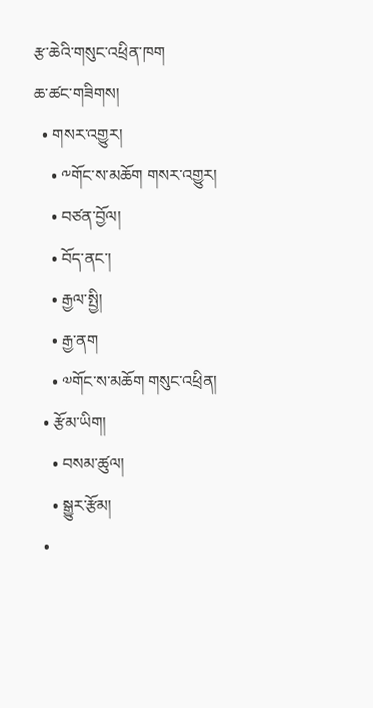རྩ་ཆེའི་གསུང་འཕྲིན་ཁག
ཆ་ཚང་གཟིགས།
  • གསར་འགྱུར།
    • ༸གོང་ས་མཆོག གསར་འགྱུར།
    • བཙན་བྱོལ།
    • བོད་ནང་།
    • རྒྱལ་སྤྱི།
    • རྒྱ་ནག
    • ༧གོང་ས་མཆོག གསུང་འཕྲིན།
  • རྩོམ་ཡིག།
    • བསམ་ཚུལ།
    • སྒྱུར་རྩོམ།
  •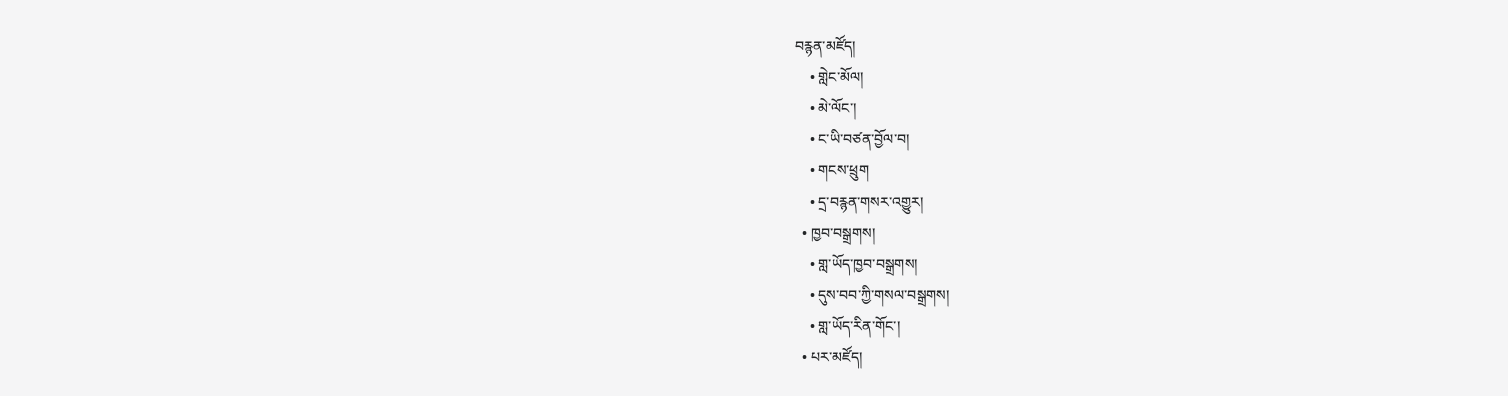བརྙན་མཛོད།
    • གླེང་མོལ།
    • མེ་ལོང་།
    • ང་ཡི་བཙན་བྱོལ་བ།
    • གངས་ཕྲུག
    • དྲ་བརྙན་གསར་འགྱུར།
  • ཁྱབ་བསྒྲགས།
    • གླ་ཡོད་ཁྱབ་བསྒྲགས།
    • དུས་བབ་ཀྱི་གསལ་བསྒྲགས།
    • གླ་ཡོད་རིན་གོང་།
  • པར་མཛོད།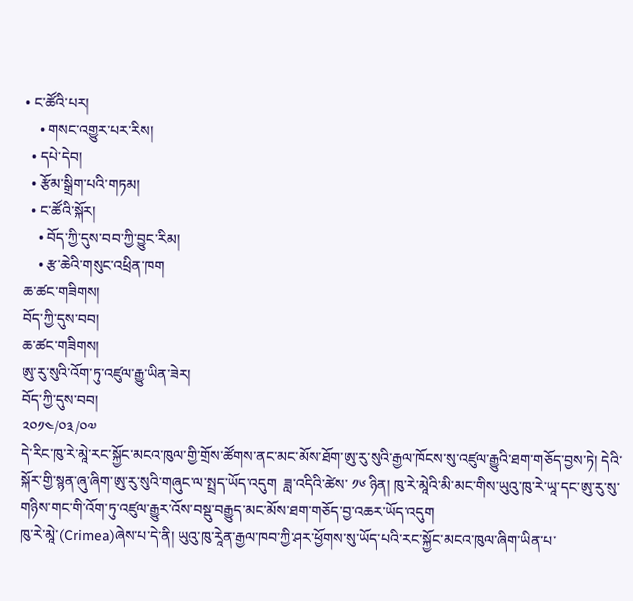• ང་ཚོའི་པར།
    • གསང་འགྱུར་པར་རིས།
  • དཔེ་དེབ།
  • རྩོམ་སྒྲིག་པའི་གཏམ།
  • ང་ཚོའི་སྐོར།
    • བོད་ཀྱི་དུས་བབ་ཀྱི་བྱུང་རིམ།
    • རྩ་ཆེའི་གསུང་འཕྲིན་ཁག
ཆ་ཚང་གཟིགས།
བོད་ཀྱི་དུས་བབ།
ཆ་ཚང་གཟིགས།
ཨུ་རུ་སུའི་འོག་ཏུ་འཛུལ་རྒྱུ་ཡིན་ཟེར།
བོད་ཀྱི་དུས་བབ།
༢༠༡༤/༠༣/༠༧
དེ་རིང་ཁུ་རེ་མཱེ་རང་སྐྱོང་མངའ་ཁུལ་གྱི་གྲོས་ཚོགས་ནང་མང་མོས་ཐོག་ཨུ་རུ་སུའི་རྒྱལ་ཁོངས་སུ་འཛུལ་རྒྱུའི་ཐག་གཅོད་བྱས་ཏེ། དེའི་སྐོར་གྱི་སྙན་ཞུ་ཞིག་ཨུ་རུ་སུའི་གཞུང་ལ་སྤྲད་ཡོད་འདུག  ཟླ་འདིའི་ཚེས་ ༡༦ ཉིན། ཁུ་རེ་མཱེའི་མི་མང་གིས་ཡུའུ་ཁུ་རེ་ཡཱ་དང་ཨུ་རུ་སུ་གཉིས་གང་གི་འོག་ཏུ་འཛུལ་རྒྱུར་འོས་བསྡུ་བརྒྱུད་མང་མོས་ཐག་གཅོད་བྱ་འཆར་ཡོད་འདུག
ཁུ་རེ་མཱེ་(Crimea)ཞེས་པ་དེ་ནི། ཡུའུ་ཁུ་རཱེན་རྒྱལ་ཁབ་ཀྱི་ཤར་ཕྱོགས་སུ་ཡོད་པའི་རང་སྐྱོང་མངའ་ཁུལ་ཞིག་ཡིན་པ་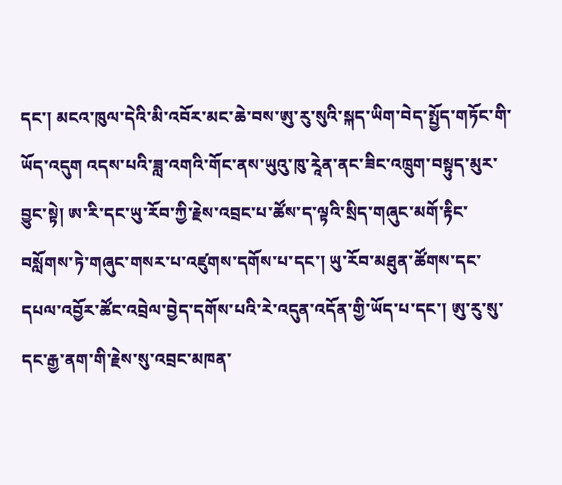དང་། མངའ་ཁུལ་དེའི་མི་འབོར་མང་ཆེ་བས་ཨུ་རུ་སུའི་སྐད་ཡིག་བེད་སྤྱོད་གཏོང་གི་ཡོད་འདུག འདས་པའི་ཟླ་འགའི་གོང་ནས་ཡུའུ་ཁུ་རཱེན་ནང་ཟིང་འཁྲུག་བསྟུད་མུར་བྱུང་སྟེ། ཨ་རི་དང་ཡུ་རོབ་ཀྱི་རྗེས་འབྲང་པ་ཚོས་ད་ལྟའི་སྲིད་གཞུང་མགོ་རྟིང་བསློགས་ཏེ་གཞུང་གསར་པ་འཛུགས་དགོས་པ་དང་། ཡུ་རོབ་མཐུན་ཚོགས་དང་དཔལ་འབྱོར་ཚོང་འབྲེལ་བྱེད་དགོས་པའི་རེ་འདུན་འདོན་གྱི་ཡོད་པ་དང་། ཨུ་རུ་སུ་དང་རྒྱ་ནག་གི་རྗེས་སུ་འབྲང་མཁན་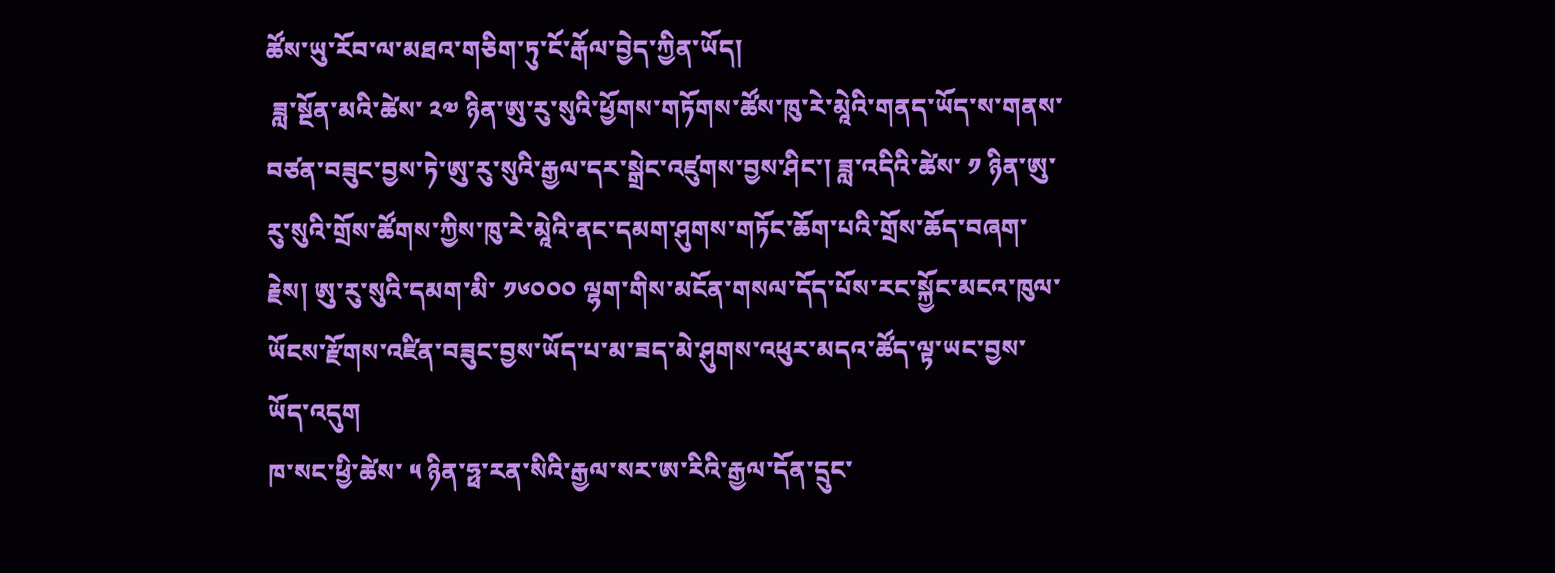ཚོས་ཡུ་རོབ་ལ་མཐའ་གཅིག་ཏུ་ངོ་རྒོལ་བྱེད་ཀྱིན་ཡོད།
 ཟླ་སྔོན་མའི་ཚེས་ ༢༧ ཉིན་ཨུ་རུ་སུའི་ཕྱོགས་གཏོགས་ཚོས་ཁུ་རེ་མཱེའི་གནད་ཡོད་ས་གནས་བཙན་བཟུང་བྱས་ཏེ་ཨུ་རུ་སུའི་རྒྱལ་དར་སྒྲེང་འཛུགས་བྱས་ཤིང་། ཟླ་འདིའི་ཚེས་ ༡ ཉིན་ཨུ་རུ་སུའི་གྲོས་ཚོགས་ཀྱིས་ཁུ་རེ་མཱེའི་ནང་དམག་ཤུགས་གཏོང་ཆོག་པའི་གྲོས་ཆོད་བཞག་རྗེས། ཨུ་རུ་སུའི་དམག་མི་ ༡༦༠༠༠ ལྷག་གིས་མངོན་གསལ་དོད་པོས་རང་སྐྱོང་མངའ་ཁུལ་ཡོངས་རྫོགས་འཛིན་བཟུང་བྱས་ཡོད་པ་མ་ཟད་མེ་ཤུགས་འཕུར་མདའ་ཚོད་ལྟ་ཡང་བྱས་ཡོད་འདུག
ཁ་སང་ཕྱི་ཚེས་ ༥ ཉིན་ཧྥ་རན་སིའི་རྒྱལ་སར་ཨ་རིའི་རྒྱལ་དོན་དྲུང་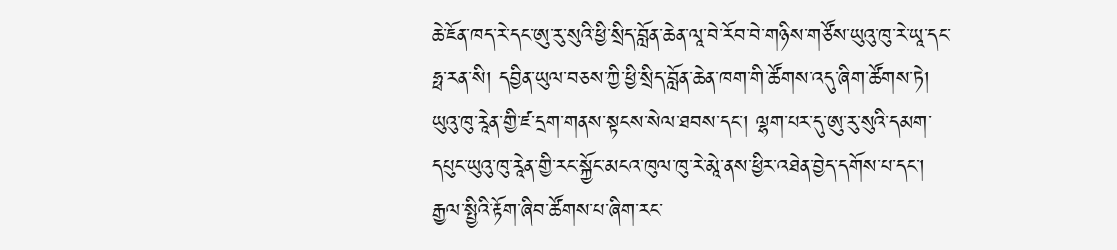ཆེ་ཇོན་ཁད་རེ་དང་ཨུ་རུ་སུའི་ཕྱི་སྲིད་བློན་ཆེན་ལཱ་བེ་རོབ་བེ་གཉིས་གཙོས་ཡུའུ་ཁུ་རེ་ཡཱ་དང་ཧྥ་རན་སི། དབྱིན་ཡུལ་བཅས་ཀྱི་ཕྱི་སྲིད་བློན་ཆེན་ཁག་གི་ཚོགས་འདུ་ཞིག་ཚོགས་ཏེ། ཡུའུ་ཁུ་རཱེན་གྱི་ཛ་དྲག་གནས་སྟངས་སེལ་ཐབས་དང་། ལྷག་པར་དུ་ཨུ་རུ་སུའི་དམག་དཔུང་ཡུའུ་ཁུ་རཱེན་གྱི་རང་སྐྱོང་མངའ་ཁུལ་ཁུ་རེ་མཱེ་ནས་ཕྱིར་འཐེན་བྱེད་དགོས་པ་དང་། རྒྱལ་སྤྱིའི་རྟོག་ཞིབ་ཚོགས་པ་ཞིག་རང་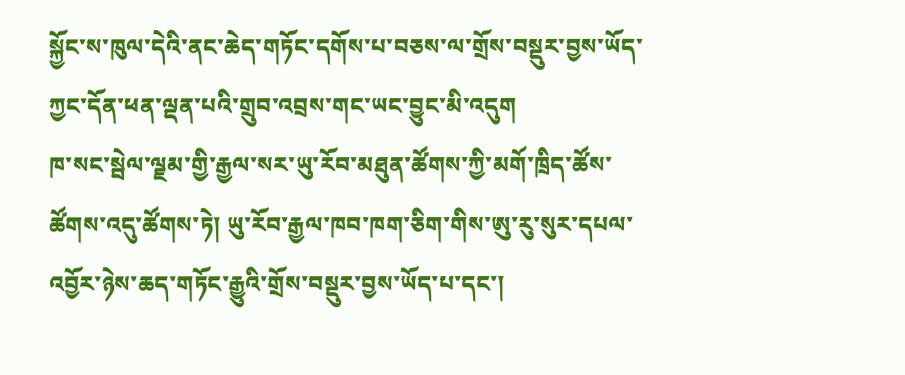སྐྱོང་ས་ཁུལ་དེའི་ནང་ཆེད་གཏོང་དགོས་པ་བཅས་ལ་གྲོས་བསྡུར་བྱས་ཡོད་ཀྱང་དོན་ཕན་ལྡན་པའི་གྲུབ་འབྲས་གང་ཡང་བྱུང་མི་འདུག
ཁ་སང་སྦེལ་ལྗམ་གྱི་རྒྱལ་སར་ཡུ་རོབ་མཐུན་ཚོགས་ཀྱི་མགོ་ཁྲིད་ཚོས་ཚོགས་འདུ་ཚོགས་ཏེ། ཡུ་རོབ་རྒྱལ་ཁབ་ཁག་ཅིག་གིས་ཨུ་རུ་སུར་དཔལ་འབྱོར་ཉེས་ཆད་གཏོང་རྒྱུའི་གྲོས་བསྡུར་བྱས་ཡོད་པ་དང་།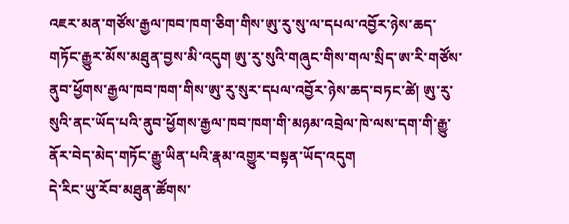འཇར་མན་གཙོས་རྒྱལ་ཁབ་ཁག་ཅིག་གིས་ཨུ་རུ་སུ་ལ་དཔལ་འབྱོར་ཉེས་ཆད་གཏོང་རྒྱུར་མོས་མཐུན་བྱས་མི་འདུག ཨུ་རུ་སུའི་གཞུང་གིས་གལ་སྲིད་ཨ་རི་གཙོས་ནུབ་ཕྱོགས་རྒྱལ་ཁབ་ཁག་གིས་ཨུ་རུ་སུར་དཔལ་འབྱོར་ཉེས་ཆད་བཏང་ཚེ། ཨུ་རུ་སུའི་ནང་ཡོད་པའི་ནུབ་ཕྱོགས་རྒྱལ་ཁབ་ཁག་གི་མཉམ་འབྲེལ་ཁེ་ལས་དག་གི་རྒྱུ་ནོར་བེད་མེད་གཏོང་རྒྱུ་ཡིན་པའི་རྣམ་འགྱུར་བསྟན་ཡོད་འདུག
དེ་རིང་ཡུ་རོབ་མཐུན་ཚོགས་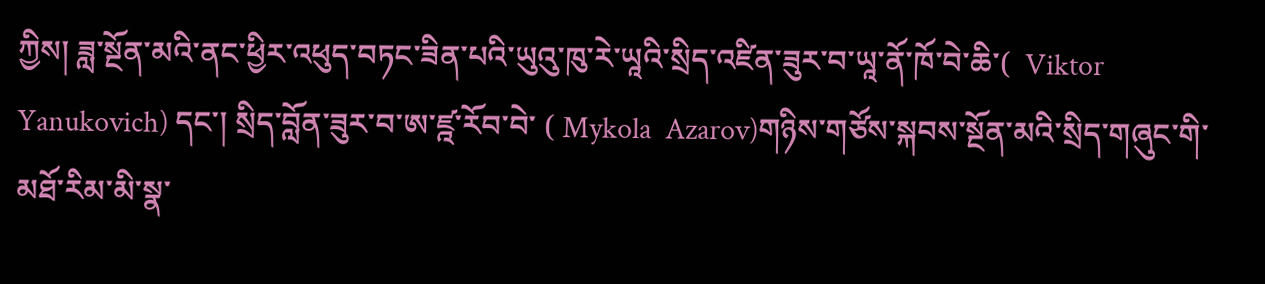ཀྱིས། ཟླ་སྔོན་མའི་ནང་ཕྱིར་འཕུད་བཏང་ཟིན་པའི་ཡུའུ་ཁུ་རེ་ཡཱའི་སྲིད་འཛིན་ཟུར་བ་ཡཱ་ནོ་ཁོ་བེ་ཆི་(  Viktor Yanukovich) དང་། སྲིད་བློན་ཟུར་བ་ཨ་ཛྰ་རོབ་བེ་ ( Mykola  Azarov)གཉིས་གཙོས་སྐབས་སྔོན་མའི་སྲིད་གཞུང་གི་མཐོ་རིམ་མི་སྣ་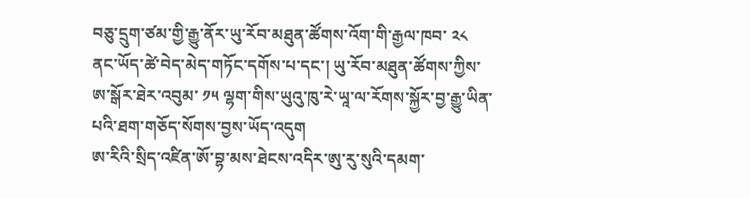བཅུ་དྲུག་ཙམ་གྱི་རྒྱུ་ནོར་ཡུ་རོབ་མཐུན་ཚོགས་འོག་གི་རྒྱལ་ཁབ་ ༢༨ ནང་ཡོད་ཚེ་བེད་མེད་གཏོང་དགོས་པ་དང་། ཡུ་རོབ་མཐུན་ཚོགས་ཀྱིས་ཨ་སྒོར་ཐེར་འབུམ་ ༡༥ ལྷག་གིས་ཡུའུ་ཁུ་རེ་ཡཱ་ལ་རོགས་སྐྱོར་བྱ་རྒྱུ་ཡིན་པའི་ཐག་གཅོད་སོགས་བྱས་ཡོད་འདུག
ཨ་རིའི་སྲིད་འཛིན་ཨོ་བྷ་མས་ཐེངས་འདིར་ཨུ་རུ་སུའི་དམག་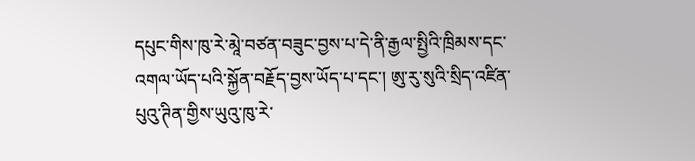དཔུང་གིས་ཁུ་རེ་མཱེ་བཙན་བཟུང་བྱས་པ་དེ་ནི་རྒྱལ་སྤྱིའི་ཁྲིམས་དང་འགལ་ཡོད་པའི་སྐྱོན་བརྗོད་བྱས་ཡོད་པ་དང་། ཨུ་རུ་སུའི་སྲིད་འཛིན་པུའུ་ཊིན་གྱིས་ཡུའུ་ཁུ་རེ་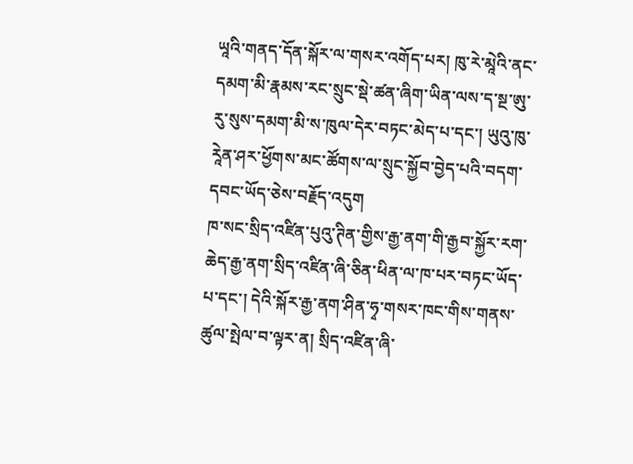ཡཱའི་གནད་དོན་སྐོར་ལ་གསར་འགོད་པར། ཁུ་རེ་མཱེའི་ནང་དམག་མི་རྣམས་རང་སྲུང་སྡེ་ཚན་ཞིག་ཡིན་ལས་ད་སྔ་ཨུ་རུ་སུས་དམག་མི་ས་ཁུལ་དེར་བཏང་མེད་པ་དང་། ཡུའུ་ཁུ་རཱེན་ཤར་ཕྱོགས་མང་ཚོགས་ལ་སྲུང་སྐྱོབ་བྱེད་པའི་བདག་དབང་ཡོད་ཅེས་བརྗོད་འདུག
ཁ་སང་སྲིད་འཛིན་པུའུ་ཊིན་གྱིས་རྒྱ་ནག་གི་རྒྱབ་སྐྱོར་རག་ཆེད་རྒྱ་ནག་སྲིད་འཛིན་ཞི་ཅིན་ཕིན་ལ་ཁ་པར་བཏང་ཡོད་པ་དང་། དེའི་སྐོར་རྒྱ་ནག་ཤིན་ཧྭ་གསར་ཁང་གིས་གནས་ཚུལ་སྤེལ་བ་ལྟར་ན། སྲིད་འཛིན་ཞི་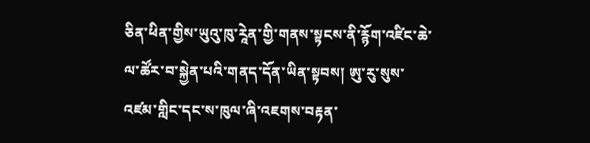ཅིན་ཕིན་གྱིས་ཡུའུ་ཁུ་རཱེན་གྱི་གནས་སྟངས་ནི་རྙོག་འཛིང་ཆེ་ལ་ཚོར་བ་སྐྱེན་པའི་གནད་དོན་ཡིན་སྟབས། ཨུ་རུ་སུས་འཛམ་གླིང་དང་ས་ཁུལ་ཞི་འཇགས་བརྟན་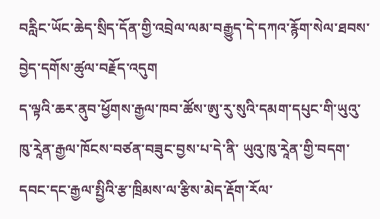བརླིང་ཡོང་ཆེད་སྲིད་དོན་གྱི་འབྲེལ་ལམ་བརྒྱུད་དེ་དཀའ་རྙོག་སེལ་ཐབས་བྱེད་དགོས་ཚུལ་བརྗོད་འདུག
ད་ལྟའི་ཆར་ནུབ་ཕྱོགས་རྒྱལ་ཁབ་ཚོས་ཨུ་རུ་སུའི་དམག་དཔུང་གི་ཡུའུ་ཁུ་རཱེན་རྒྱལ་ཁོངས་བཙན་བཟུང་བྱས་པ་དེ་ནི་ ཡུའུ་ཁུ་རཱེན་གྱི་བདག་དབང་དང་རྒྱལ་སྤྱིའི་རྩ་ཁྲིམས་ལ་རྩིས་མེད་རྡོག་རོལ་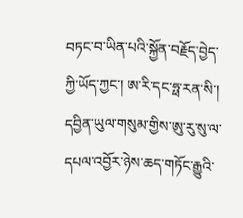བཏང་བ་ཡིན་པའི་སྐྱོན་བརྗོད་བྱེད་ཀྱི་ཡོད་ཀྱང་། ཨ་རི་དང་ཧྥ་རན་སི་། དབྱིན་ཡུལ་གསུམ་གྱིས་ཨུ་རུ་སུ་ལ་དཔལ་འབྱོར་ཉེས་ཆད་གཏོང་རྒྱུའི་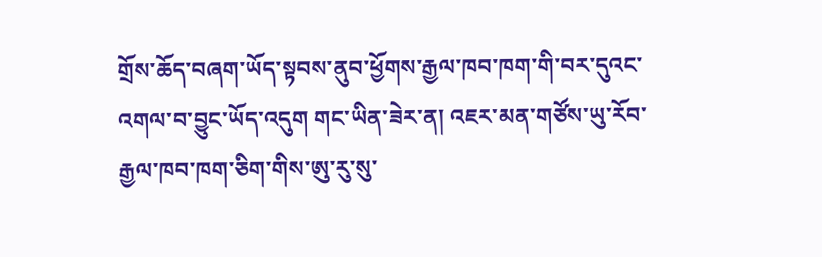གྲོས་ཆོད་བཞག་ཡོད་སྟབས་ནུབ་ཕྱོགས་རྒྱལ་ཁབ་ཁག་གི་བར་དུའང་འགལ་བ་བྱུང་ཡོད་འདུག གང་ཡིན་ཟེར་ན། འཇར་མན་གཙོས་ཡུ་རོབ་རྒྱལ་ཁབ་ཁག་ཅིག་གིས་ཨུ་རུ་སུ་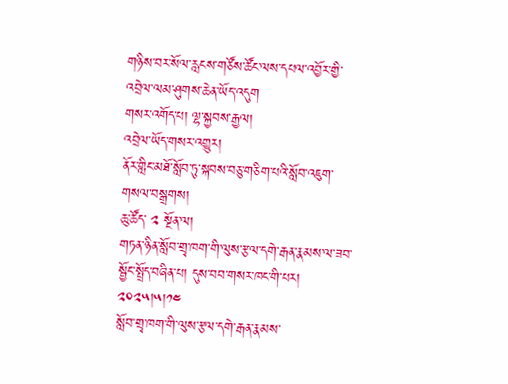གཉིས་བར་སོལ་རླངས་གཙོས་ཚོང་ལས་དཔལ་འབྱོར་གྱི་འབྲེལ་ལམ་ཤུགས་ཆེན་ཡོད་འདུག
གསར་འགོད་པ། ལྷ་སྐྱབས་རྒྱལ།
འབྲེལ་ཡོད་གསར་འགྱུར།
ནོར་གླིང་མཐོ་སློབ་ཏུ་སྐབས་བཅུ་གཅིག་པའི་སློབ་འཇུག་གསལ་བསྒྲགས།
ཆུ་ཚོད་ ༢ སྔོན་ལ།
གཏན་ཉིན་སློབ་གྲྭ་ཁག་གི་ལུས་རྩལ་དགེ་རྒན་རྣམས་ལ་ཟབ་སྦྱོང་སྤྲོད་བཞིན་པ། དུས་བབ་གསར་ཁང་གི་པར། ༢༠༢༥།༥།༡༤
སློབ་གྲྭ་ཁག་གི་ལུས་རྩལ་དགེ་རྒན་རྣམས་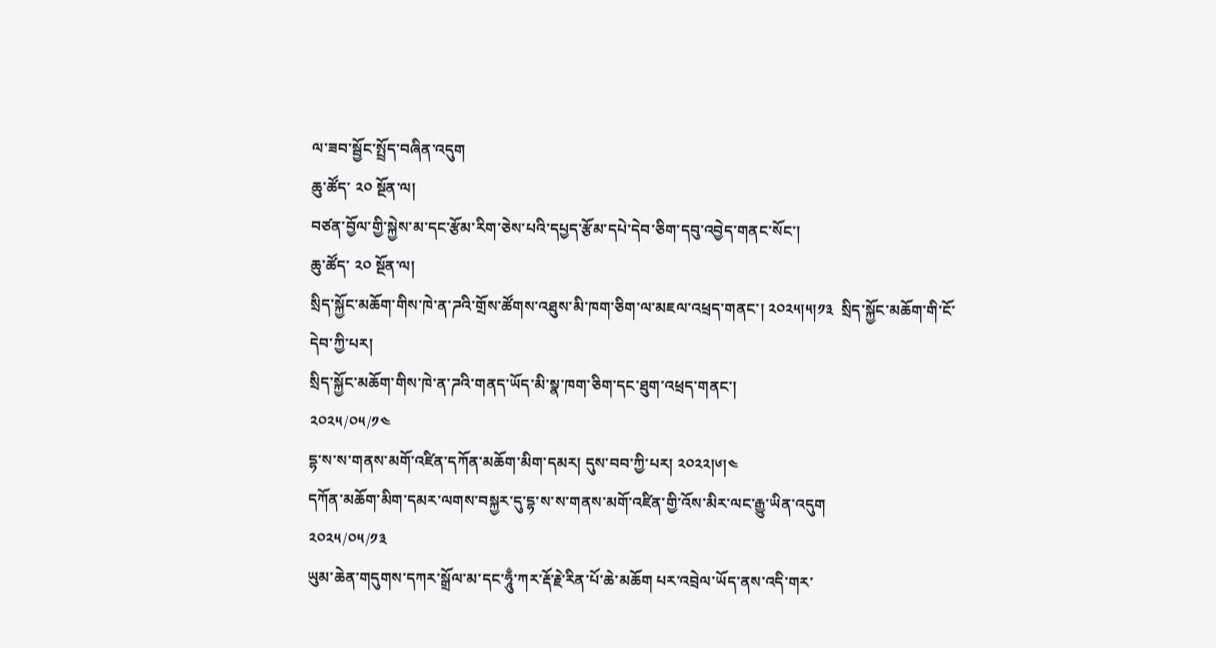ལ་ཟབ་སྦྱོང་སྤྲོད་བཞིན་འདུག
ཆུ་ཚོད་ ༢༠ སྔོན་ལ།
བཙན་བྱོལ་གྱི་སྐྱེས་མ་དང་རྩོམ་རིག་ཅེས་པའི་དཔྱད་རྩོམ་དཔེ་དེབ་ཅིག་དབུ་འབྱེད་གནང་སོང་།
ཆུ་ཚོད་ ༢༠ སྔོན་ལ།
སྲིད་སྐྱོང་མཆོག་གིས་ཁེ་ན་ཌའི་གྲོས་ཚོགས་འཐུས་མི་ཁག་ཅིག་ལ་མཇལ་འཕྲད་གནང་། ༢༠༢༥།༥།༡༣  སྲིད་སྐྱོང་མཆོག་གི་ངོ་དེབ་ཀྱི་པར།
སྲིད་སྐྱོང་མཆོག་གིས་ཁེ་ན་ཌའི་གནད་ཡོད་མི་སྣ་ཁག་ཅིག་དང་ཐུག་འཕྲད་གནང་།
༢༠༢༥/༠༥/༡༤
དྷ་ས་ས་གནས་མགོ་འཛིན་དཀོན་མཆོག་མིག་དམར། དུས་བབ་ཀྱི་པར། ༢༠༢༢།༦།༤
དཀོན་མཆོག་མིག་དམར་ལགས་བསྐྱར་དུ་དྷ་ས་ས་གནས་མགོ་འཛིན་གྱི་འོས་མིར་ལང་རྒྱུ་ཡིན་འདུག
༢༠༢༥/༠༥/༡༣
ཡུམ་ཆེན་གདུགས་དཀར་སྒྲོལ་མ་དང་ཧཱུྃ་ཀར་རྡོ་རྗེ་རིན་པོ་ཆེ་མཆོག པར་འབྲེལ་ཡོད་ནས་འདི་གར་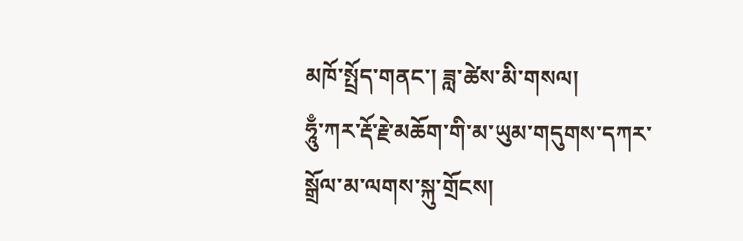མཁོ་སྤྲོད་གནང་། ཟླ་ཚེས་མི་གསལ།
ཧཱུྃ་ཀར་རྡོ་རྗེ་མཆོག་གི་མ་ཡུམ་གདུགས་དཀར་སྒྲོལ་མ་ལགས་སྐུ་གྲོངས།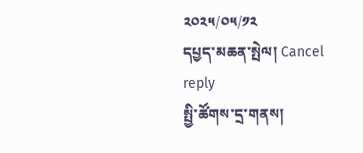༢༠༢༥/༠༥/༡༢
དཔྱད་མཆན་སྤེལ། Cancel reply
སྤྱི་ཚོགས་དྲ་གནས།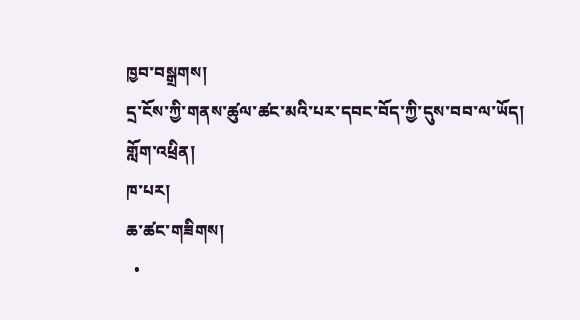ཁྱབ་བསྒྲགས།
དྲ་ངོས་ཀྱི་གནས་ཚུལ་ཚང་མའི་པར་དབང་བོད་ཀྱི་དུས་བབ་ལ་ཡོད།
གློག་འཕྲིན།
ཁ་པར།
ཆ་ཚང་གཟིགས།
  •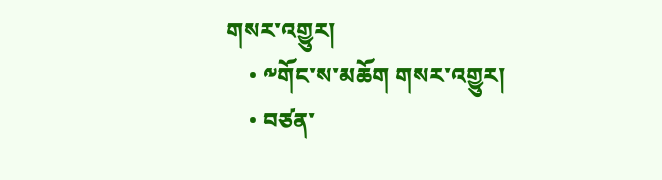གསར་འགྱུར།
    • ༸གོང་ས་མཆོག གསར་འགྱུར།
    • བཙན་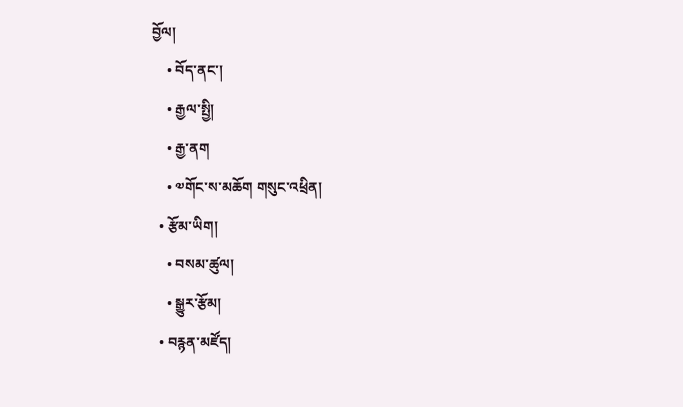བྱོལ།
    • བོད་ནང་།
    • རྒྱལ་སྤྱི།
    • རྒྱ་ནག
    • ༧གོང་ས་མཆོག གསུང་འཕྲིན།
  • རྩོམ་ཡིག།
    • བསམ་ཚུལ།
    • སྒྱུར་རྩོམ།
  • བརྙན་མཛོད།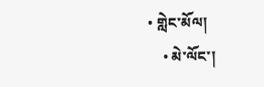• གླེང་མོལ།
    • མེ་ལོང་།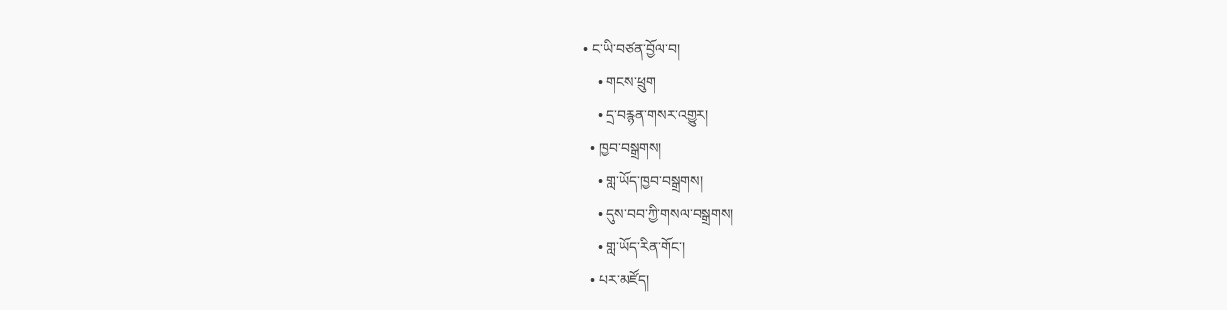• ང་ཡི་བཙན་བྱོལ་བ།
    • གངས་ཕྲུག
    • དྲ་བརྙན་གསར་འགྱུར།
  • ཁྱབ་བསྒྲགས།
    • གླ་ཡོད་ཁྱབ་བསྒྲགས།
    • དུས་བབ་ཀྱི་གསལ་བསྒྲགས།
    • གླ་ཡོད་རིན་གོང་།
  • པར་མཛོད།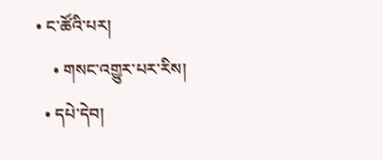• ང་ཚོའི་པར།
    • གསང་འགྱུར་པར་རིས།
  • དཔེ་དེབ།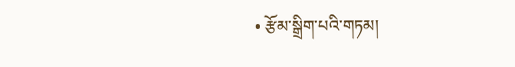• རྩོམ་སྒྲིག་པའི་གཏམ།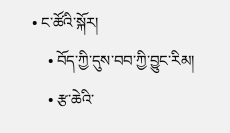• ང་ཚོའི་སྐོར།
    • བོད་ཀྱི་དུས་བབ་ཀྱི་བྱུང་རིམ།
    • རྩ་ཆེའི་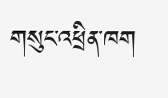གསུང་འཕྲིན་ཁག